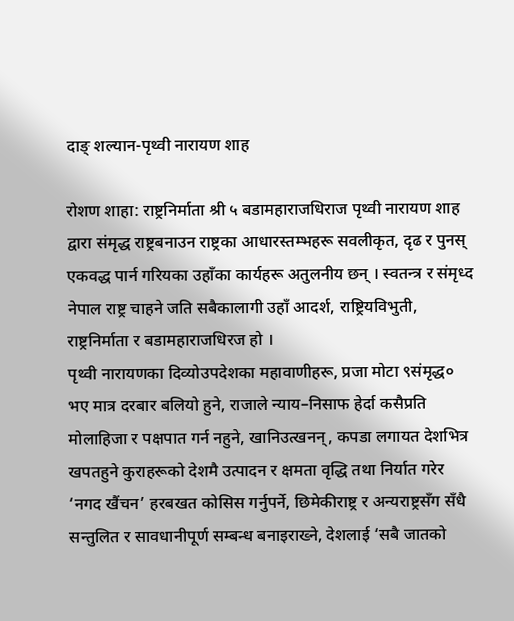दाङ् शल्यान-पृथ्वी नारायण शाह

रोशण शाहा: राष्ट्रनिर्माता श्री ५ बडामहाराजधिराज पृथ्वी नारायण शाह द्वारा संमृद्ध राष्ट्रबनाउन राष्ट्रका आधारस्तम्भहरू सवलीकृत, दृढ र पुनस् एकवद्ध पार्न गरियका उहाँका कार्यहरू अतुलनीय छन् । स्वतन्त्र र संमृध्द नेपाल राष्ट्र चाहने जति सबैकालागी उहाँ आदर्श, राष्ट्रियविभुती, राष्ट्रनिर्माता र बडामहाराजधिरज हो ।
पृथ्वी नारायणका दिव्योउपदेशका महावाणीहरू, प्रजा मोटा ९संमृद्ध० भए मात्र दरबार बलियो हुने, राजाले न्याय–निसाफ हेर्दा कसैप्रति मोलाहिजा र पक्षपात गर्न नहुने, खानिउत्खनन्, कपडा लगायत देशभित्र खपतहुने कुराहरूको देशमै उत्पादन र क्षमता वृद्धि तथा निर्यात गरेर ‘नगद खैंचन’ हरबखत कोसिस गर्नुपर्ने, छिमेकीराष्ट्र र अन्यराष्ट्रसँग सँधै सन्तुलित र सावधानीपूर्ण सम्बन्ध बनाइराख्ने, देशलाई ‘सबै जातको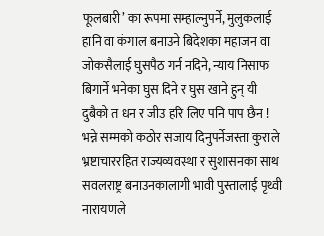फूलबारी’ का रूपमा सम्हाल्नुपर्ने, मुलुकलाई हानि वा कंगाल बनाउने बिदेशका महाजन वा जोकसैलाई घुसपैठ गर्न नदिने, न्याय निसाफ बिगार्ने भनेका घुस दिने र घुस खाने हुन् यी दुबैको त धन र जीउ हरि लिए पनि पाप छैन ! भन्ने सम्मको कठोर सजाय दिनुपर्नेजस्ता कुराले भ्रष्टाचाररहित राज्यव्यवस्था र सुशासनका साथ सवलराष्ट्र बनाउनकालागी भावी पुस्तालाई पृथ्वी नारायणले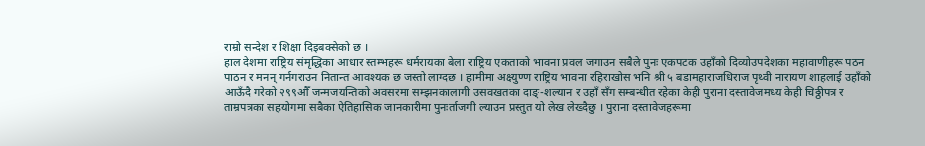राम्रो सन्देश र शिक्षा दिइबक्सेको छ ।
हाल देशमा राष्ट्रिय संमृद्धिका आधार स्तम्भहरू धर्मरायका बेला राष्ट्रिय एकताको भावना प्रवल जगाउन सबैले पुनः एकपटक उहाँको दिव्योउपदेशका महावाणीहरू पठन पाठन र मनन् गर्नगराउन नितान्त आवश्यक छ जस्तो लाग्दछ । हामीमा अक्ष्युण्ण राष्ट्रिय भावना रहिराखोस भनि श्री ५ बडामहाराजधिराज पृथ्वी नारायण शाहलाई उहाँको आऊँदै गरेको २९९औँ जन्मजयन्तिको अवसरमा सम्झनकालागी उसवखतका दाङ्-शल्यान र उहाँ सँग सम्बन्धीत रहेका केही पुराना दस्तावेजमध्य केही चिठ्ठीपत्र र ताम्रपत्रका सहयोगमा सबैका ऐतिहासिक जानकारीमा पुनःर्ताजगी ल्याउन प्रस्तुत यो लेख लेख्दैछु । पुराना दस्तावेजहरूमा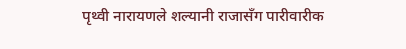पृथ्वी नारायणले शल्यानी राजासँग पारीवारीक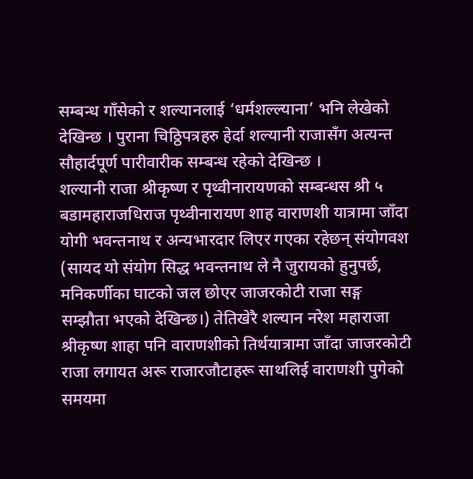सम्बन्ध गाँसेको र शल्यानलाई ‘धर्मशल्ल्याना’ भनि लेखेको देखिन्छ । पुराना चिठ्ठिपत्रहरु हेर्दा शल्यानी राजासँग अत्यन्त सौहार्दपूर्ण पारीवारीक सम्बन्ध रहेको देखिन्छ ।
शल्यानी राजा श्रीकृष्ण र पृथ्वीनारायणको सम्बन्धस श्री ५ बडामहाराजधिराज पृथ्वीनारायण शाह वाराणशी यात्रामा जाँदा योगी भवन्तनाथ र अन्यभारदार लिएर गएका रहेछन् संयोगवश (सायद यो संयोग सिद्ध भवन्तनाथ ले नै जुरायको हुनुपर्छ, मनिकर्णीका घाटको जल छोएर जाजरकोटी राजा सङ्ग सम्झौता भएको देखिन्छ।) तेतिखेरै शल्यान नरेश महाराजा श्रीकृष्ण शाहा पनि वाराणशीको तिर्थयात्रामा जाँदा जाजरकोटी राजा लगायत अरू राजारजौटाहरू साथलिई वाराणशी पुगेको समयमा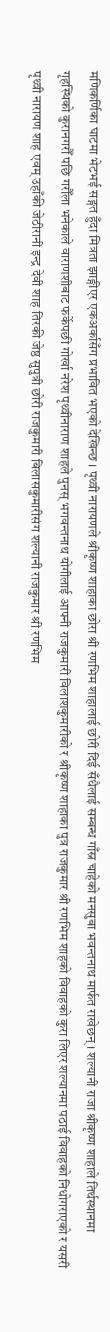मणिकर्णिका घाटमा भेटभई सङ्गत हुँदा मित्रता झाङ्गीएर एकअर्कासँग प्रभावित भएको देखिन्छ । पृथ्वी नारायणले श्रीकृष्ण शाहाका छोरा श्री रणभिम शाहालाई छोरी दिई सँधैलाई सम्बन्ध गाँस्न चाहेको मनसुबा भवन्तनाथ मार्फत राखेछन् । शल्यानी राजा श्रीकृष्ण शाहाले तिर्थस्थानमा गृहस्थिको कुरानगरौँ पछि गरौँला भनेकाले वाराणशीबाट फर्केपछी गोर्खा नरेश पृथ्वीनाराण शाहले पुनस् भगवन्तनाथ योगीलाई आफ्नी राजकुमारी विलाशकुमारीको र श्रीकृष्ण शाहाका पुत्र राजकुमार श्री रणभिम शाहको विवाहको कुरा लिएर शल्यानमा पठाई विवाहको निधोगराएको र यसरी पृथ्वी नारायण शाह एवम् उहाँकी जेठीरानी इन्द्र देवी शाह तिरकी जेष्ठ सुपुत्री छोरी राजकुमारी बिलासकुमारीसंग शल्यानी राजकुमार श्री रणभिम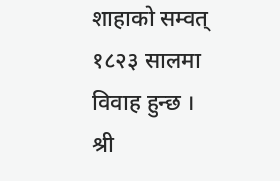शाहाको सम्वत् १८२३ सालमा विवाह हुन्छ ।
श्री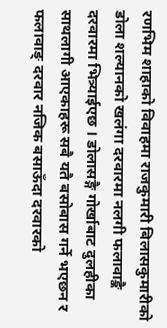रणभिम शाहाको विवाहमा राजकुमारी बिलासकुमारीको डोला शल्यानको खलंगा दरवारमा नलगी फलावाङ्कै दरवारमा भित्र्याईएछ । डोलासङ्गै गोर्खाबाट दुलहीका साथलागी आएकाहरू सबै यतै बसोबास गर्ने भएछन र फलावाङ् दरवार नजिक बसाऊँदा दरवारको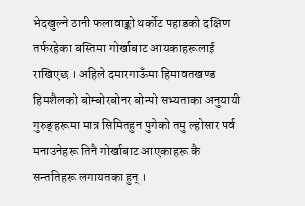भेदखुल्ने ठानी फलावाङ्को थर्कोट पहाडको दक्षिण तर्फरहेका बस्तिमा गोर्खाबाट आयकाहरूलाई राखिएछ । अहिले दमारगाऊँमा हिमावतखण्ड हिमशैलको बोम्बोरबोनर बोन्पो सभ्यताका अनुयायी गुरुङ्हरूमा मात्र सिमितहुन पुगेको तमु ल्होसार पर्व मनाउनेहरू तिनै गोर्खाबाट आएकाहरू कै सन्ततिहरू लगायतका हुन् ।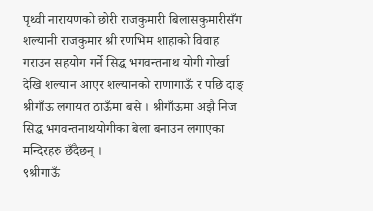पृथ्वी नारायणको छोरी राजकुमारी बिलासकुमारीसँग शल्यानी राजकुमार श्री रणभिम शाहाको विवाह गराउन सहयोग गर्ने सिद्ध भगवन्तनाथ योगी गोर्खा देखि शल्यान आएर शल्यानको राणागाऊँ र पछि दाङ् श्रीगाँऊ लगायत ठाऊँमा बसे । श्रीगाँऊमा अझै निज सिद्ध भगवन्तनाथयोगीका बेला बनाउन लगाएका मन्दिरहरु छँदैछन् ।
९श्रीगाऊँ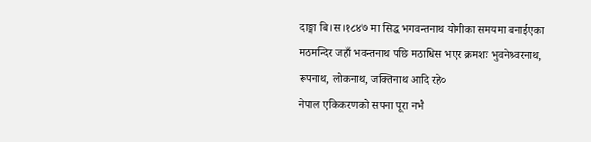दाङ्मा बि।स।१८४७ मा सिद्ध भगवन्तनाथ योगीका समयमा बनाईएका मठमन्दिर जहाँ भवन्तनाथ पछि मठाधिस भएर क्रमशः भुवनेश्र्वरनाथ, रूपनाथ, लोकनाथ, जक्तिनाथ आदि रहे०
नेपाल एकिकरणको सपना पूरा नभै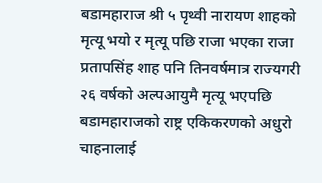बडामहाराज श्री ५ पृथ्वी नारायण शाहको मृत्यू भयो र मृत्यू पछि राजा भएका राजा प्रतापसिंह शाह पनि तिनवर्षमात्र राज्यगरी २६ वर्षको अल्पआयुमै मृत्यू भएपछि बडामहाराजको राष्ट्र एकिकरणको अधुरो चाहनालाई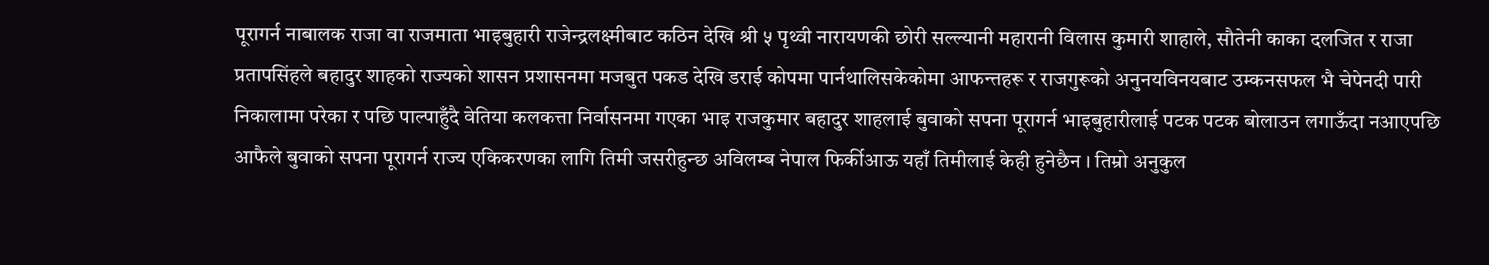पूरागर्न नाबालक राजा वा राजमाता भाइबुहारी राजेन्द्रलक्ष्मीबाट कठिन देखि श्री ५ पृथ्वी नारायणकी छोरी सल्ल्यानी महारानी विलास कुमारी शाहाले, सौतेनी काका दलजित र राजा प्रतापसिंहले बहादुर शाहको राज्यको शासन प्रशासनमा मजबुत पकड देखि डराई कोपमा पार्नथालिसकेकोमा आफन्तहरू र राजगुरूको अनुनयविनयबाट उम्कनसफल भै चेपेनदी पारी निकालामा परेका र पछि पाल्पाहुँदै वेतिया कलकत्ता निर्वासनमा गएका भाइ राजकुमार बहादुर शाहलाई बुवाको सपना पूरागर्न भाइबुहारीलाई पटक पटक बोलाउन लगाऊँदा नआएपछि आफैले बुवाको सपना पूरागर्न राज्य एकिकरणका लागि तिमी जसरीहुन्छ अविलम्ब नेपाल फिर्कीआऊ यहाँ तिमीलाई केही हुनेछैन । तिम्रो अनुकुल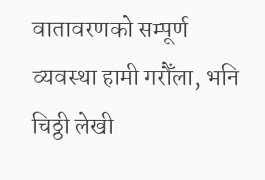वातावरणको सम्पूर्ण व्यवस्था हामी गरौँला, भनि चिठ्ठी लेखी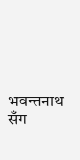भवन्तनाथ सँग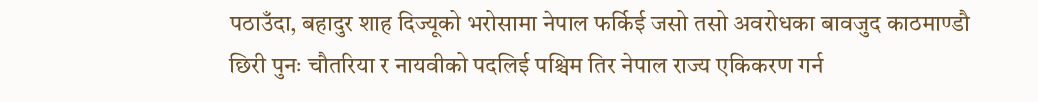पठाउँदा, बहादुर शाह दिज्यूको भरोसामा नेपाल फर्किई जसो तसो अवरोधका बावजुद काठमाण्डौ छिरी पुनः चौतरिया र नायवीको पदलिई पश्चिम तिर नेपाल राज्य एकिकरण गर्न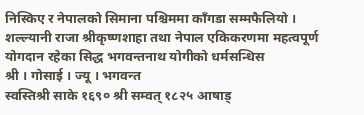निस्किए र नेपालको सिमाना पश्चिममा काँगडा सम्मफैलियो ।
शल्ल्यानी राजा श्रीकृष्णशाहा तथा नेपाल एकिकरणमा महत्वपूर्ण योगदान रहेका सिद्ध भगवन्तनाथ योगीको धर्मसन्धिस
श्री । गोसाई । ज्यू । भगवन्त
स्वस्तिश्री साके १६९० श्री सम्वत् १८२५ आषाड्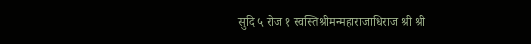सुदि ५ रोज १ स्वस्तिश्रीमन्महाराजाधिराज श्री श्री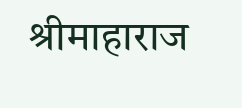श्रीमाहाराज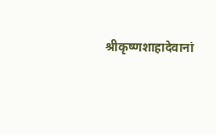श्रीकृष्णशाहादेवानां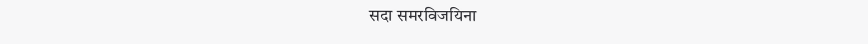सदा समरविजयिना